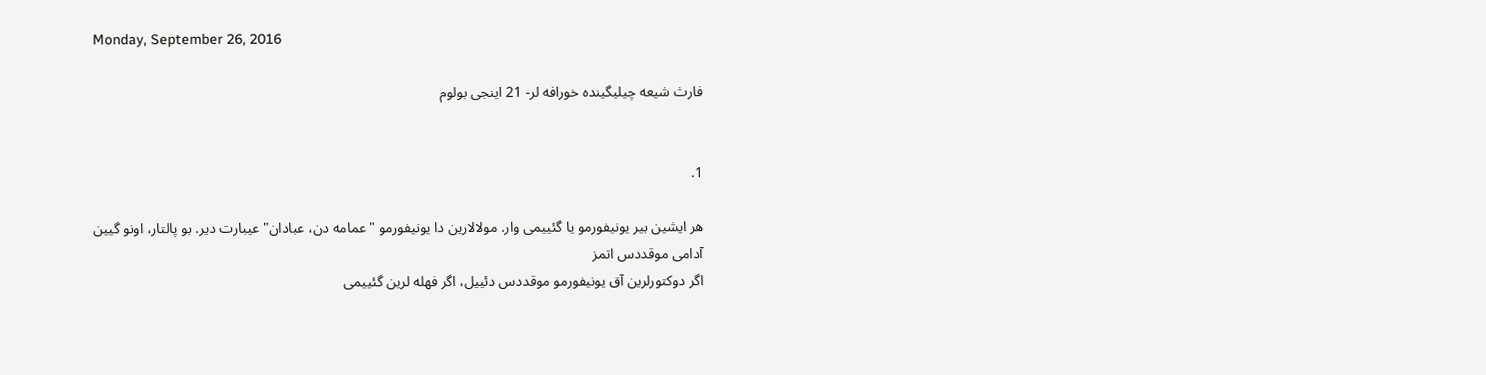Monday, September 26, 2016

فارث شیعه چیلیگینده خورافه لر- 21 اینجی بولوم


1.

هر ایشین بیر یونیفورمو یا گئییمی وار. مولالارین دا یونیفورمو "عمامه دن، عبادان" عیبارت دیر. بو پالتار، اونو گیین آدامی موقددس اتمز
اگر دوکتورلرین آق یونیفورمو موقددس دئییل، اگر فهله لرین گئییمی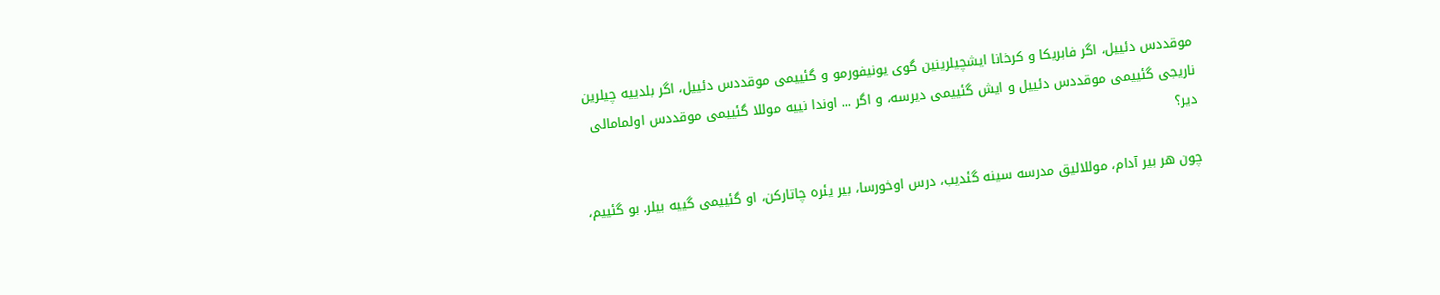موقددس دئییل، اگر فابریکا و کرخانا ایشچیلرینین گوی یونیفورمو و گئییمی موقددس دئییل، اگر بلدییه چیلرین ناریجی گئییمی موقددس دئییل و ایش گئییمی دیرسه، و اگر ... اوندا نییه موللا گئییمی موقددس اولمامالی دیر؟

چون هر بیر آدام، موللالیق مدرسه سینه گئدیب، درس اوخورسا، بیر یئره چاتارکن، او گئییمی گییه بیلر. بو گئییم،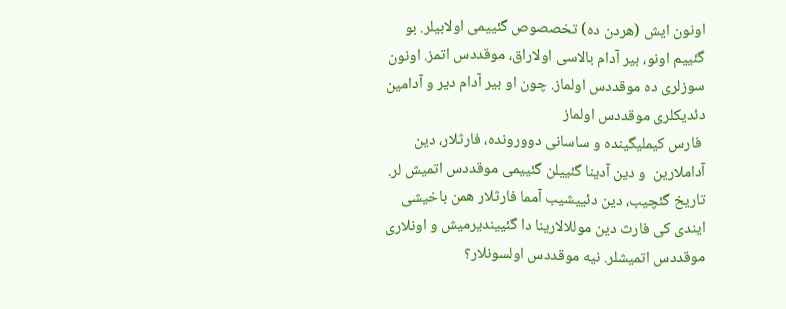اونون ایش (هردن ده) تخصصوص گئییمی اولابیلر. بو گئییم اونو، بیر آدام بالاسی اولاراق، موقددس اتمز. اونون سوزلری ده موقددس اولماز. چون او بیر آدام دیر و آدامین دئدیکلری موقددس اولماز
 فارس کیملیگینده و ساسانی دوورونده، فارثلار، دین آداملارین  و دین آدینا گئییلن گئییمی موقددس اتمیش لر. تاریخ گئچیب، دین دئییشیب آمما فارثلار همن باخیشی ایندی کی فارث دین موللالارینا دا گئییندیرمیش و اونلاری موقددس اتمیشلر. نیه موقددس اولسونلار؟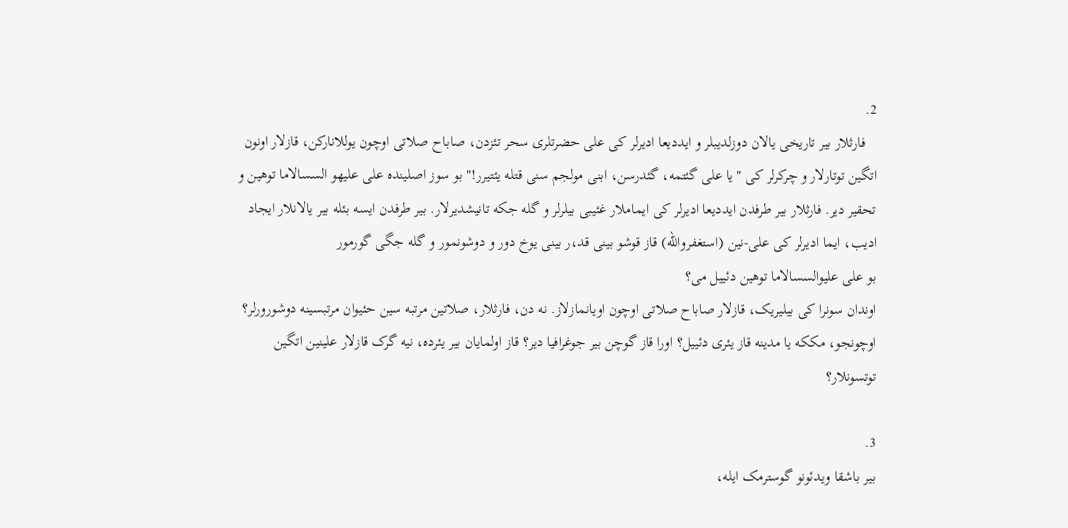2.
   فارثلار بیر تاریخی یالان دوزلدیبلر و ایددیعا ادیرلر کی علی حضرتلری سحر تئزدن، صاباح صلاتی اوچون یوللانارکن، قازلار اونون اتگین توتارلار و چرکرلر کی "یا علی گئتمه، گئدرسن، ابنی مولجم سنی قتله یئتیرر!" بو سوز اصلینده علی علیهو السسالاما توهین و تحقیر دیر. فارثلار بیر طرفدن ایددیعا ادیرلر کی ایماملار غئیبی بیلرلر و گله جکه تانیشدیرلار. بیر طرفدن ایسه بئله بیر یالانلار ایجاد ادیب، ایما ادیرلر کی علی-نین (استغفروالله) قاز قوشو بینی قد،ر بینی یوخ دور و دوشونمور و گله جگی گورمور
بو علی علیوالسسالاما توهین دئییل می؟
اوندان سونرا کی بیلیریک، قازلار صاباح صلاتی اوچون اویانمازلاز. نه دن، فارثلار، صلاتین مرتبه سین حئیوان مرتبسینه دوشورورلر؟
اوچونجو، مککه یا مدینه قاز یئری دئییل؟ اورا قاز گوچن بیر جوغرافیا دیر؟ قاز اولمایان بیر یئرده، نیه گرک قازلار علینین اتگین توتسونلار؟

3.
بیر باشقا ویدئونو گوسترمک ایله،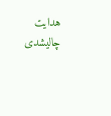هدایت چالیشدی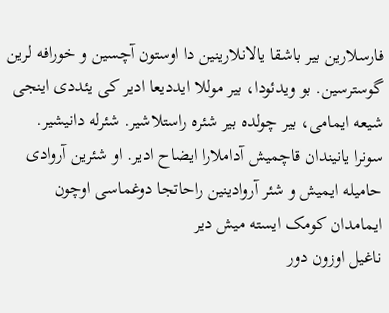فارسلارین بیر باشقا یالانلارینین دا اوستون آچسین و خورافه لرین گوسترسین. بو ویدئودا، بیر موللا ایددیعا ادیر کی یئددی اینجی شیعه ایمامی، بیر چولده بیر شئره راستلاشیر. شئرله دانیشیر. سونرا یانیندان قاچمیش آداملارا ایضاح ادیر. او شئرین آروادی حامیله ایمیش و شئر آروادینین راحاتجا دوغماسی اوچون ایمامدان کومک ایسته میش دیر
ناغیل اوزون دور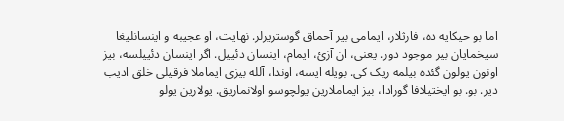اما بو حیکایه ده، فارثلار، ایمامی بیر آحماق گوستریرلر. نهایت، او عجیبه و اینسانلیغا سیخمایان بیر موجود دور. یعنی، ان آزئ، ایمام، اینسان دئییل. اگر اینسان دئییلسه، بیز اونون یولون گئده بیلمه ریک کی. بویله ایسه، اوندا، آلله بیزی ایماملا فرقیلی خلق ادیب دیر. بو. بو ایختیلافا گورادا، بیز ایماملارین یولچوسو اولانماریق. یولارین یولو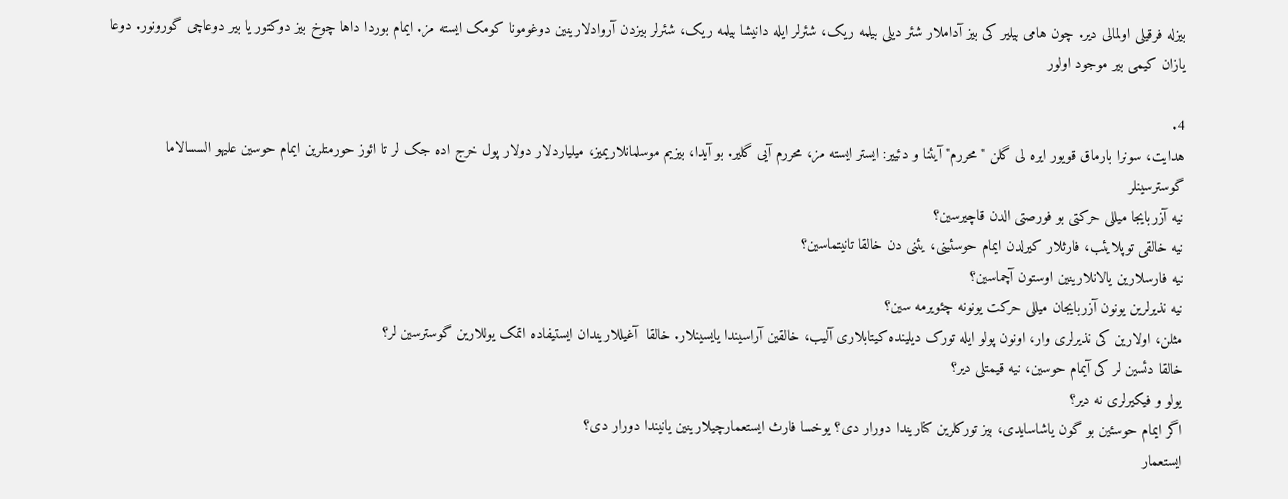بیزله فرقیلی اولمالی دیر. چون هامی بیلیر کی بیز آداملار شئر دیلی بیلمه ریک، شئرلر ایله دانیشا بیلمه ریک، شئرلر بیزدن آروادلارینین دوغومونا کومک ایسته مز. ایمام بوردا داها چوخ بیز دوکتور یا بیر دوعاچی گورونور. دوعا یازان کیمی بیر موجود اولور

4.
هدایت، سونرا بارماق قویور ایره لی گلن "محررم" آیئنا و دئییر: ایستر ایسته مز، محررم آیی گلیر. بو آیدا، بیزیم موسلمانلاریمیز، میلیاردلار دولار پول خرج اده جک لر تا ائوز حورمتلرین ایمام حوسین علیهو السسالاما گوسترسینلر
نیه آزربایجا میللی حرکتی بو فورصتی الدن قاچیرسین؟
نیه خالقی توپلایئب، فارثلار کیرلدن ایمام حوسئینی، یئنی دن خالقا تانیتماسین؟
نیه فارسلارین یالانلارینین اوستون آچماسین؟
نیه نذیرلرین یونون آزربایجان میللی حرکت یونونه چئویرمه سین؟
مثلن، اولارین کی نذیرلری وار، اونون پولو ایله تورک دیلینده کیتابلاری آلیب، خالقین آراسیندا یایسینلار. خالقا  آغیللاریندان ایستیفاده اتمک یوللارین گوسترسین لر؟
خالقا دئسین لر کی آیمام حوسین، نیه قیمتلی دیر؟
یولو و فیکیرلری نه دیر؟
اگر ایمام حوسئین بو گون یاشاسایدی، بیز تورکلرین کناریندا دورار دی؟ یوخسا فارث ایستعمارچیلارینین یانیندا دورار دی؟
ایستعمار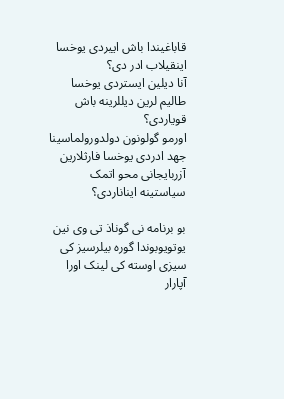قاباغیندا باش اییردی یوخسا اینقیلاب ادر دی؟
آنا دیلین ایستردی یوخسا طالیم لرین دیللرینه باش قویاردی؟
اورمو گولونون دولدورولماسینا جهد ادردی یوخسا فارثلارین آزربایجانی محو اتمک سیاستینه ایناناردی؟

بو برنامه نی گوناذ تی وی نین یوتویوبوندا گوره بیلرسیز کی سیزی اوسته کی لینک اورا آپارار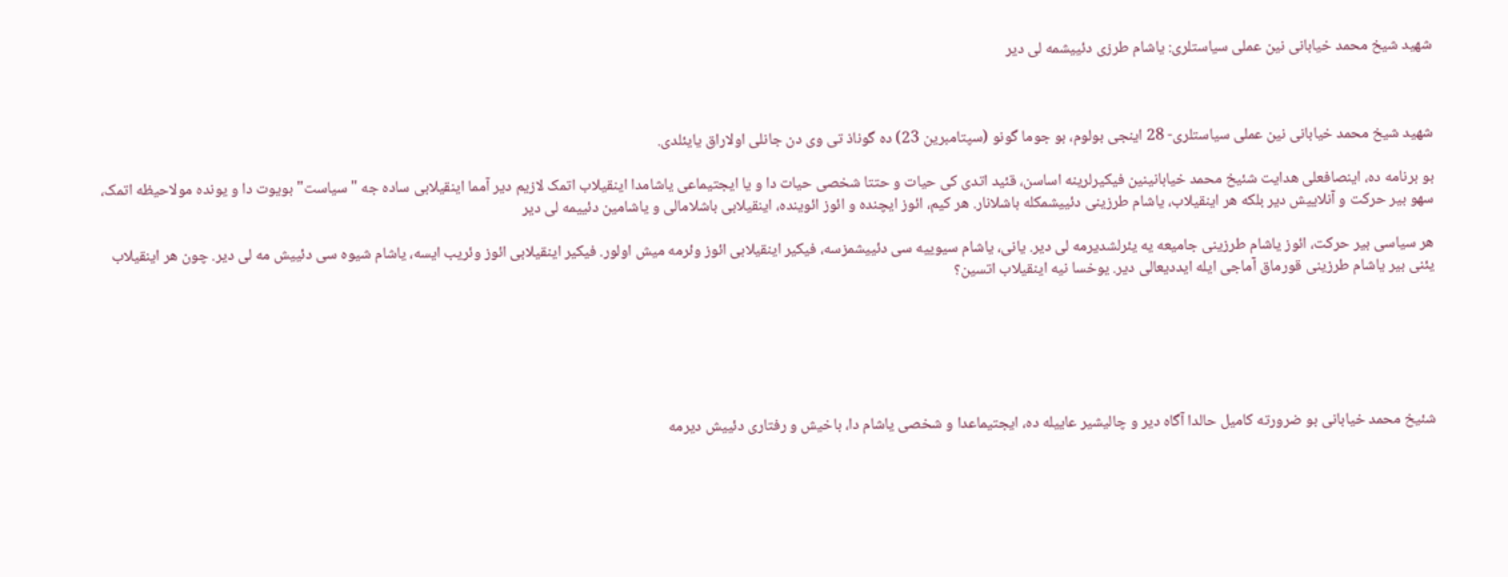شهید شیخ محمد خیابانی نین عملی سیاستلری: یاشام طرزی دئییشمه لی دیر



شهید شیخ محمد خیابانی نین عملی سیاستلری- 28 اینجی بولوم، بو جوما گونو (سپتامبرین 23) ده گوناذ تی وی دن جانلی اولاراق یایئلدی.

بو برنامه ده، اینصافعلی هدایت شئیخ محمد خیابانینین فیکیرلرینه اساسن، قئید اتدی کی حیات و حتتا شخصی حیات دا و یا ایجتیماعی یاشامدا اینقیلاب اتمک لازیم دیر آمما اینقیلابی ساده جه "سیاست" بویوت دا و یونده مولاحیظه اتمک، سهو بیر حرکت و آنلاییش دیر بلکه هر اینقیلاب، یاشام طرزینی دئییشمکله باشلانار. هر کیم، ائوز ایچنده و ائوز ائوینده، اینقیلابی باشلامالی و یاشامین دئییمه لی دیر

هر سیاسی بیر حرکت، ائوز یاشام طرزینی جامیعه یه یئرلشدیرمه لی دیر. یانی، یاشام سیوییه سی دئییشمزسه، فیکیر اینقیلابی ائوز وئرمه میش اولور. فیکیر اینقیلابی ائوز وئریب ایسه، یاشام شیوه سی دئییش مه لی دیر. چون هر اینقیلاب یئنی بیر یاشام طرزینی قورماق آماجی ایله ایددیعالی دیر. یوخسا نیه اینقیلاب اتسین؟






شئیخ محمد خیابانی بو ضرورته کامیل حالدا آگاه دیر و چالیشیر عاییله ده، ایجتیماعدا و شخصی یاشام دا، باخیش و رفتاری دئییش دیرمه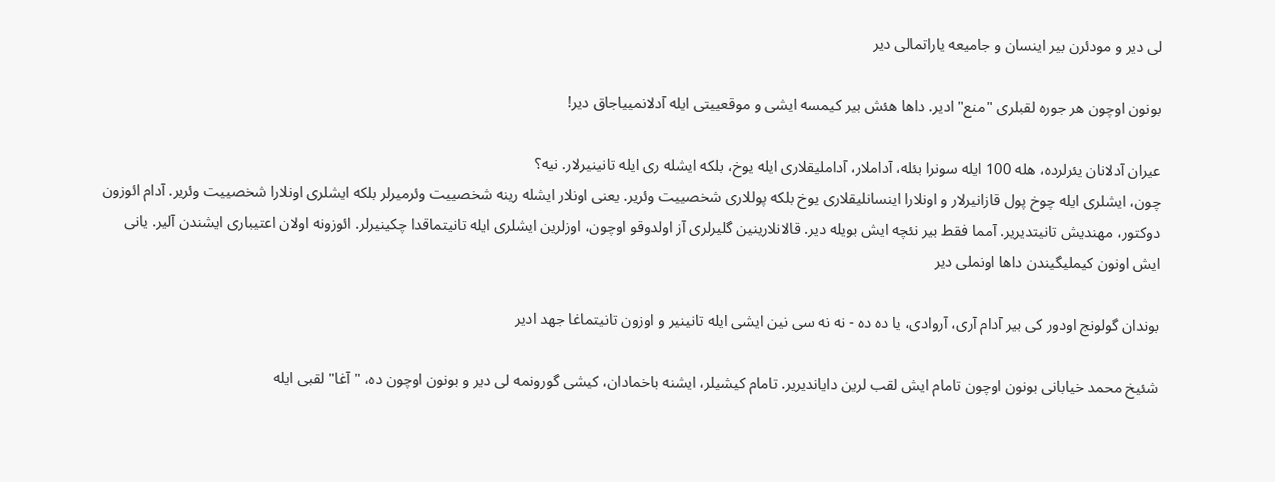لی دیر و مودئرن بیر اینسان و جامیعه یاراتمالی دیر

بونون اوچون هر جوره لقبلری "منع" ادیر. داها هئش بیر کیمسه ایشی و موقعییتی ایله آدلانمییاجاق دیر!

عیران آدلانان یئرلرده، هله 100 ایله سونرا بئله، آداملار، آداملیقلاری ایله یوخ، بلکه ایشله ری ایله تانینیرلار. نیه؟
چون، ایشلری ایله چوخ پول قازانیرلار و اونلارا اینسانلیقلاری یوخ بلکه پوللاری شخصییت وئریر. یعنی اونلار ایشله رینه شخصییت وئرمیرلر بلکه ایشلری اونلارا شخصییت وئریر. آدام ائوزون دوکتور، مهندیش تانیتدیریر. آمما فقط بیر نئچه ایش بویله دیر. قالانلارینین گلیرلری آز اولدوقو اوچون، اوزلرین ایشلری ایله تانیتماقدا چکینیرلر. ائوزونه اولان اعتیباری ایشندن آلیر. یانی ایش اونون کیملیگیندن داها اونملی دیر

بوندان گولونج اودور کی بیر آدام آری، آروادی، یا ده ده - نه نه سی نین ایشی ایله تانینیر و اوزون تانیتماغا جهد ادیر

شئیخ محمد خیابانی بونون اوچون تامام ایش لقب لرین دایاندیریر. تامام کیشیلر، ایشنه باخمادان، کیشی گورونمه لی دیر و بونون اوچون ده، "آغا" لقبی ایله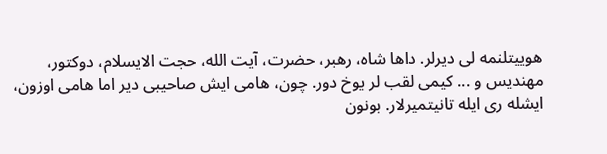هوییتلنمه لی دیرلر. داها شاه، رهبر، حضرت، آیت الله، حجت الایسلام، دوکتور، مهندیس و ... کیمی لقب لر یوخ دور. چون، هامی ایش صاحیبی دیر اما هامی اوزون، ایشله ری ایله تانیتمیرلار. بونون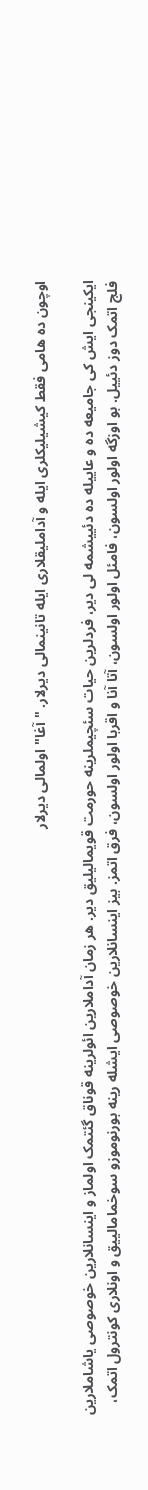اوچون ده هامی فقط کیشیلیکلری ایله و آداملیقلاری ایله تانینمالی دیرلار. "آغا" اولمالی دیرلار

ایکینجی ایش کی جامیعه ده و عاییله ده دئییشمه لی دیر، فردلرین حیات سئچیملرینه حورمت قویمالیلیق دیر. هر زمان آداملارین ائولرینه قوناق گئتمک اولماز و اینسانلارین خوصوصی یاشاملارین فلج اتمک دوز دئییل. بو اوزگه اولور اولسون، فامئل اولور اولسون، آتا آنا و اقربا اولور اولسون، فرق اتمز. بیز اینسانلارین خوصوصی ایشله رینه بورنوموزو سوخمامالییق و اونلاری کونترول اتمک،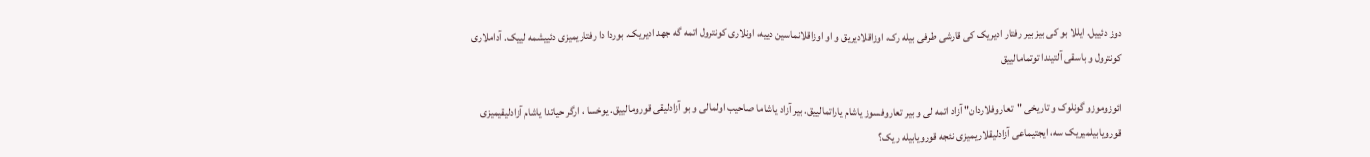دوز دئییل. ایللا بو کی بیز بیر رفتار ادیریک کی قارشی طرفی بیله رک، اوزاقلادیریق و او اوزاقلانماسین دییه، اونلاری کونترول اتمه گه جهد ادیریک. بوردا دا رفتاریمیزی دئییشمه لییک. آداملاری کونترول و باسقی آلتیندا توتمامالییق

ائوزوموزو گونلوک و تاریخی "تعاروفلاردان" آزاد اتمه لی و بیر تعاروفسوز یاشام یاراتمالییق. بیر آزاد یاشاما صاحیب اولمالی و بو آزادلیقی قورومالییق. یوخسا ، ارگر حیاتدا یاشام آزادلیقیمیزی قورویابیلمیریک سه، ایجتیماعی آزادلیقلاریمیزی نئجه قورویابیله ریک؟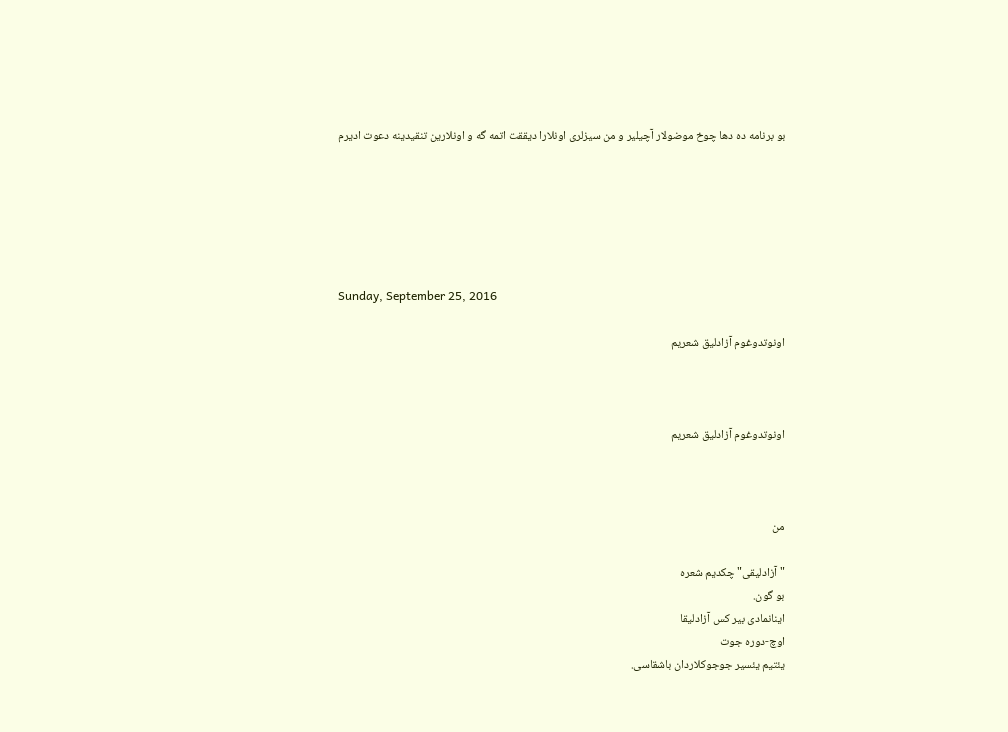بو برنامه ده دها چوخ موضولار آچیلیر و من سیزلری اونلارا دیققت اتمه گه و اونلارین تنقیدینه دعوت ادیرم






Sunday, September 25, 2016

اونوتدوغوم آزادلیق شعریم



اونوتدوغوم آزادلیق شعریم



من

"آزادلیقی" چکدیم شعره
بو گون.
اینانمادی بیر کس آزادلیقا
اوچ-دوره جوت
یئتیم یئسیر جوجوکلاردان باشقاسی.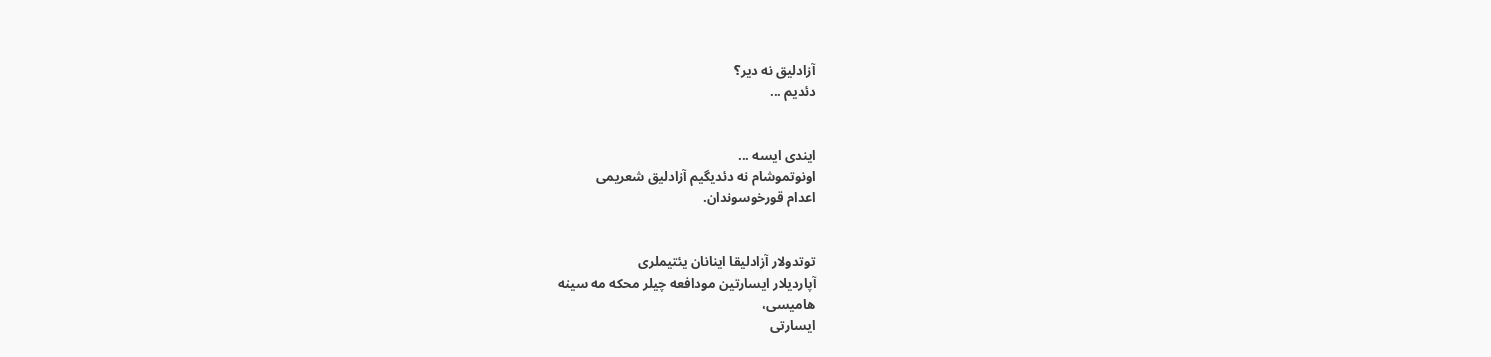آزادلیق نه دیر؟
دئدیم ...


ایندی ایسه ...
اونوتموشام نه دئدیگیم آزادلیق شعریمی
اعدام قورخوسوندان.


توتدولار آزادلیقا اینانان یئتیملری
آپاردیلار ایسارتین مودافعه چیلر محکه مه سینه
هامیسی،
ایسارتی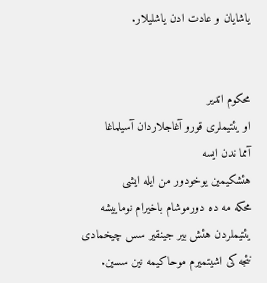یاشایان و عادت ادن یاشلیلار.


محکوم اتدیر
او یئتیملری قورو آغاجلاردان آسیلماغا
آمما ندن ایسه
هئشکیمین یوخودور من ایله ایشی
محکه مه ده دورموشام باخیرام نوماییشه
یئتیملردن هئش بیر جینقیر سس چیخمادی
نئجه کی اشیتمیرم موحاکیمه نین سسین.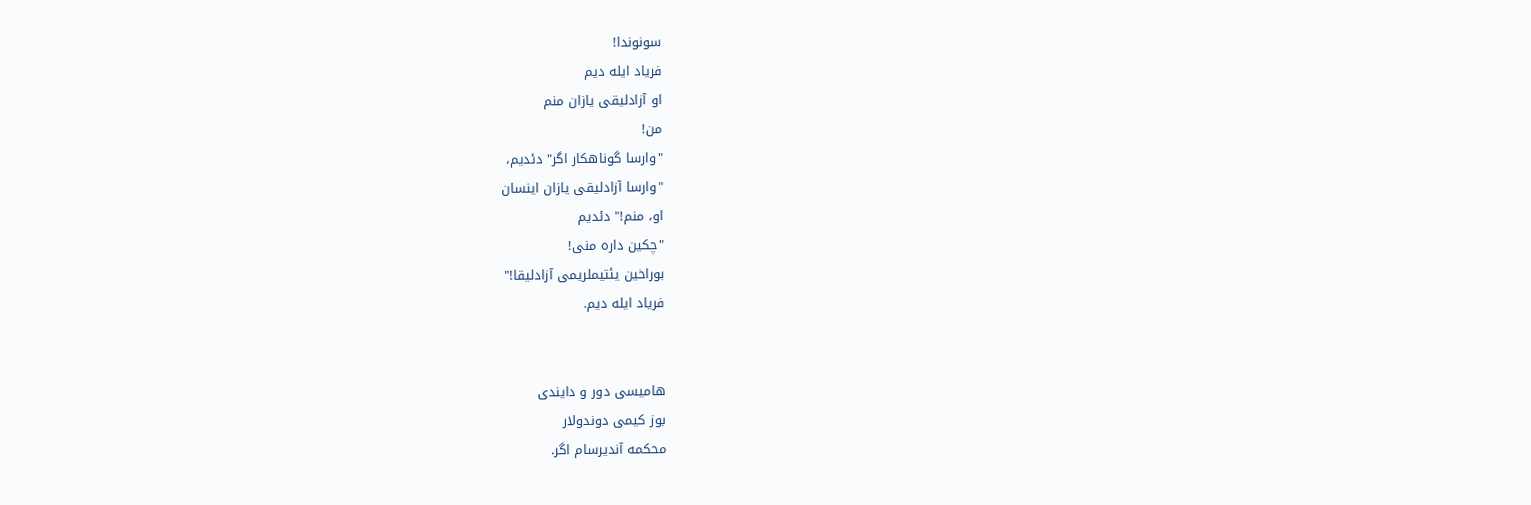سونوندا!
فریاد ایله دیم
او آزادلیقی یازان منم
من!
"وارسا گوناهکار اگر" دئدیم،
"وارسا آزادلیقی یازان اینسان
او، منم!" دئدیم
"چکین داره منی!
بوراخین یئتیملریمی آزادلیقا!"
فریاد ایله دیم.


هامیسی دور و دایندی
بوز کیمی دوندولار
محکمه آندیرسام اگر.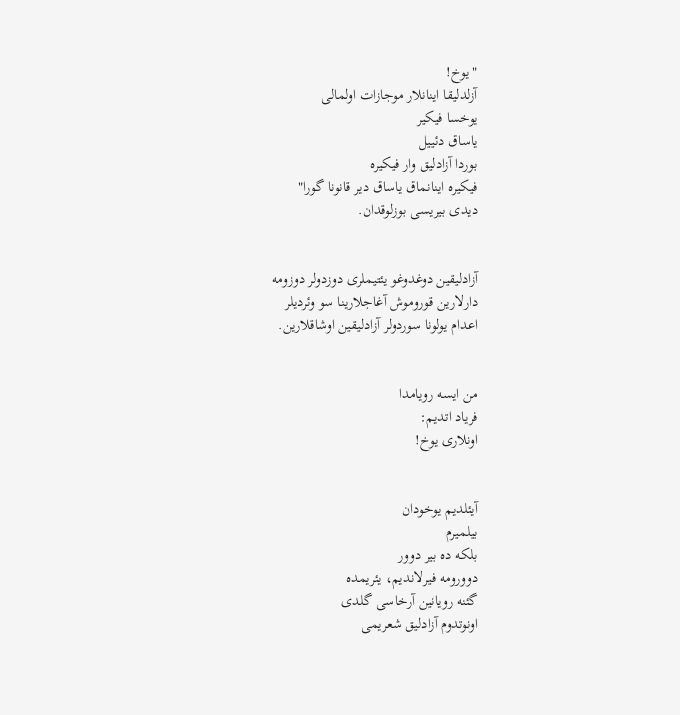"یوخ!
آزلدلیقا اینانلار موجازات اولمالی
یوخسا فیکیر
یاساق دئییل
بوردا آزادلیق وار فیکیره
فیکیره اینانماق یاساق دیر قانونا گورا"
دیدی بیریسی بوزلوقدان.


آزادلیقین دوغدوغو یئتیملری دوزدولر دوزومه
دارلارین قوروموش آغاجلارینا سو وئردیلر
اعدام یولونا سوردولر آزادلیقین اوشاقلارین.


من ایسه رویامدا
فریاد اتدیم:
اونلاری یوخ!


آیئلدیم یوخودان
بیلمیرم
بلکه ده بیر دوور
دوورومه فیرلاندیم، یئریمده
گئنه رویانین آرخاسی گلدی
اونوتدوم آزادلیق شعریمی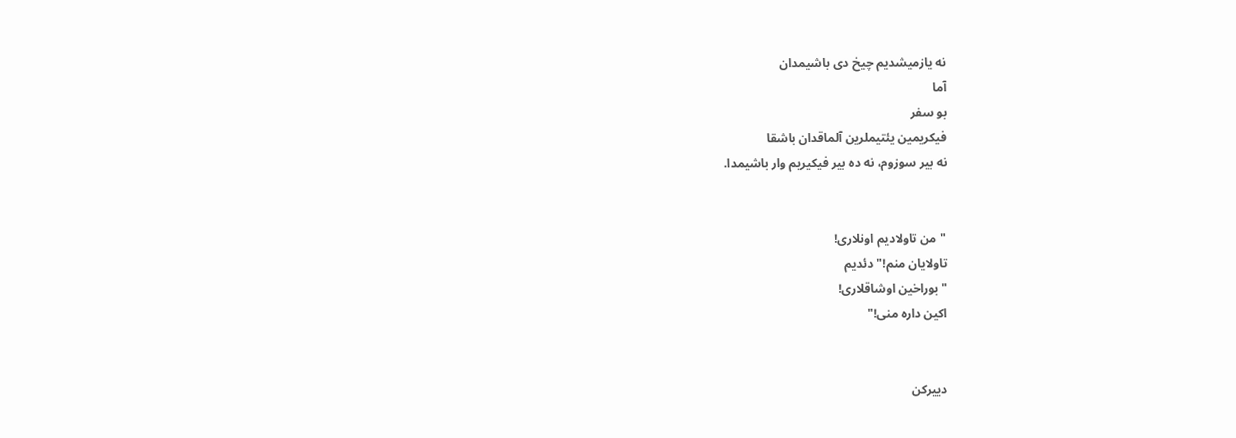نه یازمیشدیم چیخ دی باشیمدان
آما
بو سفر
فیکریمین یئتیملرین آلماقدان باشقا
نه بیر سوزوم، نه ده بیر فیکیریم وار باشیمدا.


"من تاولادیم اونلاری!
تاولایان منم!" دئدیم
"بوراخین اوشاقلاری!
اکین داره منی!"


دییرکن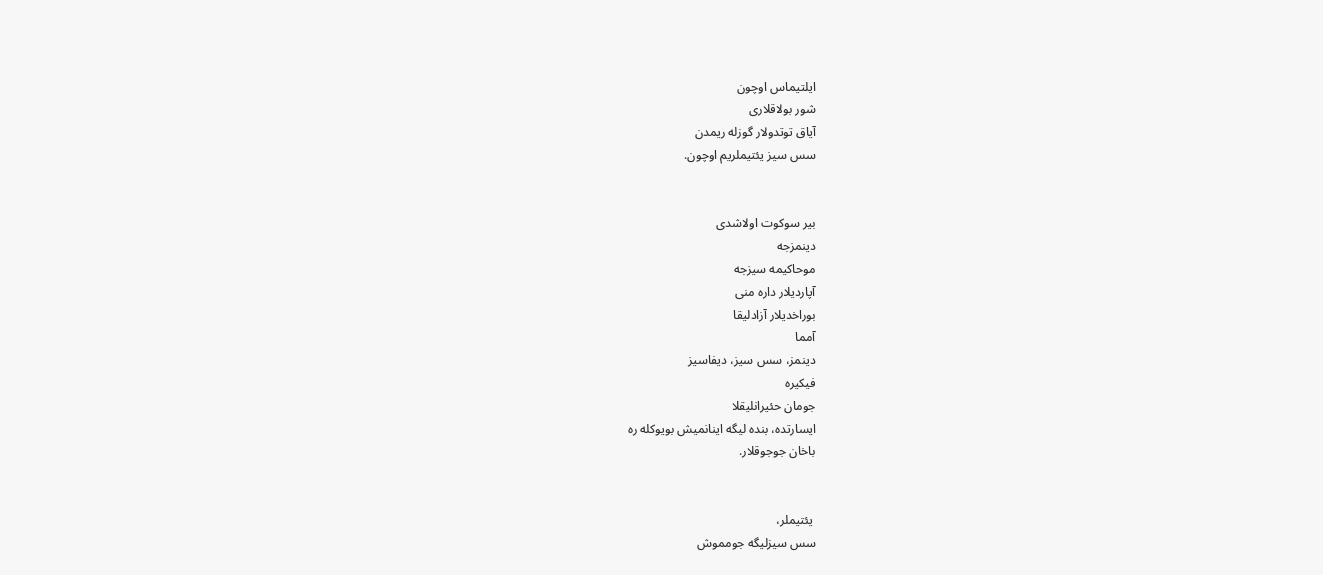ایلتیماس اوچون
شور بولاقلاری
آیاق توتدولار گوزله ریمدن
سس سیز یئتیملریم اوچون.


بیر سوکوت اولاشدی
دینمزجه
موحاکیمه سیزجه
آپاردیلار داره منی
بوراخدیلار آزادلیقا
آمما
دینمز، سس سیز، دیفاسیز
فیکیره
جومان حئیرانلیقلا
ایسارتده، بنده لیگه اینانمیش بویوکله ره
باخان جوجوقلار.


 یئتیملر،
سس سیزلیگه جومموش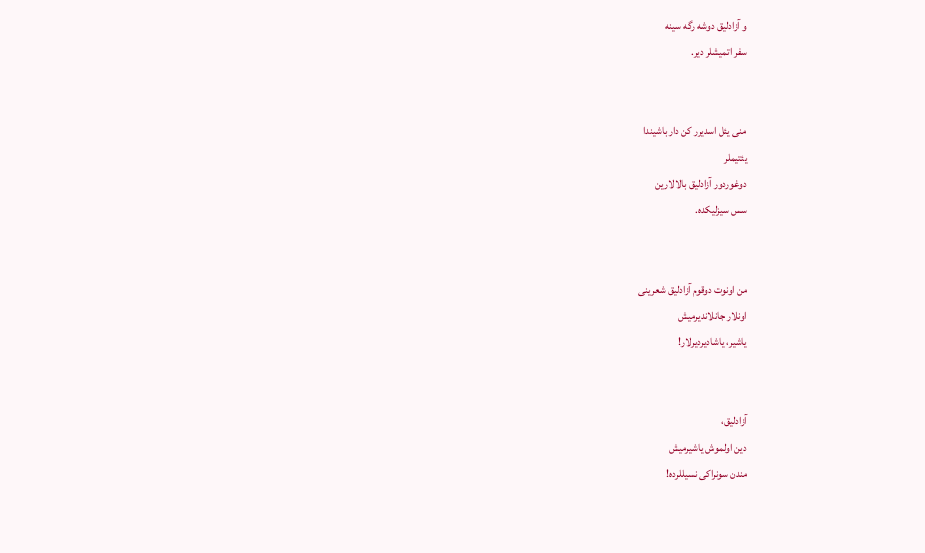و آزادلیق دوشه رگه سینه
سفر اتمیشلر دیر.


منی یئل اسدیرر کن دار باشیندا
یئتیملر
دوغوردور آزادلیق بالالارین
سس سیزلیکده.


من اونوت دوقوم آزادلیق شعرینی
اونلار جانلاندیرمیش
یاشیر، یاشادیردیرلار!


آزادلیق،
دین اولموش یاشیرمیش
مندن سونراکی نسیللرده!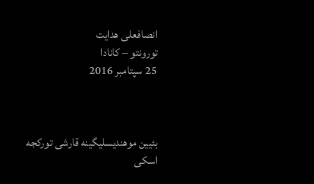انصافعلی هدایت
تورونتو – کانادا
25 سپتامبر 2016



بئیین موهندیسلیگینه قارشی تورکجه اسکی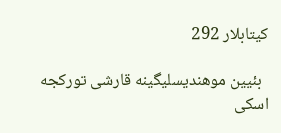کیتابلار 292

  بئیین موهندیسلیگینه قارشی تورکجه اسکی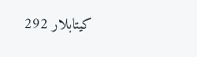کیتابلار 292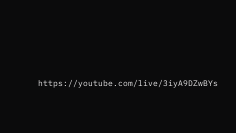https://youtube.com/live/3iyA9DZwBYs